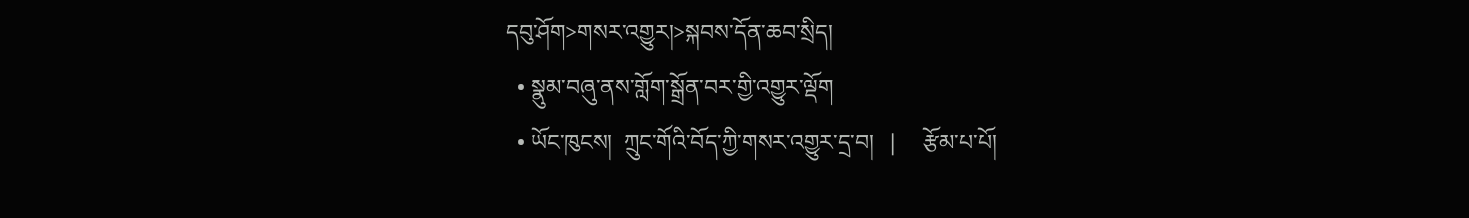དབུ་ཤོག>གསར་འགྱུར།>སྐབས་དོན་ཆབ་སྲིད།
  • སྣུམ་བཞུ་ནས་གློག་སྒྲོན་བར་གྱི་འགྱུར་ལྡོག
  • ཡོང་ཁུངས།  ཀྲུང་གོའི་བོད་ཀྱི་གསར་འགྱུར་དྲ་བ།   |     རྩོམ་པ་པོ།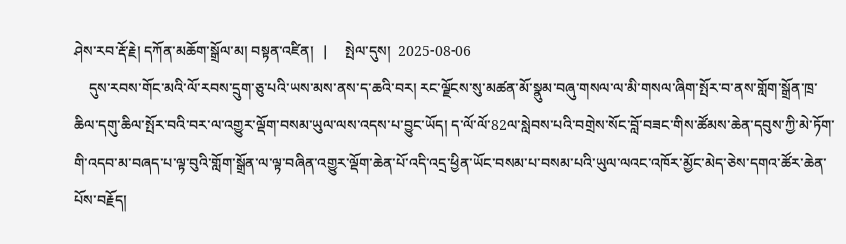ཤེས་རབ་རྡོ་རྗེ། དཀོན་མཆོག་སྒྲོལ་མ། བསྟན་འཛིན།   |     སྤེལ་དུས།  2025-08-06
    དུས་རབས་གོང་མའི་ལོ་རབས་དྲུག་ཅུ་པའི་ཡས་མས་ནས་ད་ཆའི་བར། རང་ལྗོངས་སུ་མཚན་མོ་སྣུམ་བཞུ་གསལ་ལ་མི་གསལ་ཞིག་སྤོར་བ་ནས་གློག་སྒྲོན་ཁྲ་ཆིལ་དགུ་ཆིལ་སྤོར་བའི་བར་ལ་འགྱུར་ལྡོག་བསམ་ཡུལ་ལས་འདས་པ་བྱུང་ཡོད། ད་ལོ་ལོ་82ལ་སླེབས་པའི་བགྲེས་སོང་བློ་བཟང་གིས་ཚོམས་ཆེན་དབུས་ཀྱི་མེ་ཏོག་གི་འདབ་མ་བཞད་པ་ལྟ་བུའི་གློག་སྒྲོན་ལ་ལྟ་བཞིན་འགྱུར་ལྡོག་ཆེན་པོ་འདི་འདྲ་ཕྱིན་ཡོང་བསམ་པ་བསམ་པའི་ཡུལ་ལའང་འཁོར་མྱོང་མེད་ཅེས་དགའ་ཚོར་ཆེན་པོས་བརྗོད།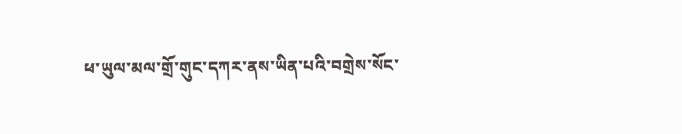ཕ་ཡུལ་མལ་གྲོ་གུང་དཀར་ནས་ཡིན་པའི་བགྲེས་སོང་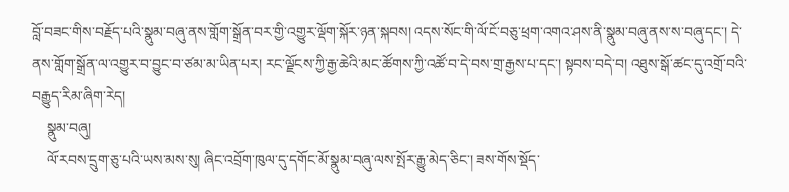བློ་བཟང་གིས་བརྗོད་པའི་སྣུམ་བཞུ་ནས་གློག་སྒྲོན་བར་གྱི་འགྱུར་ལྡོག་སྐོར་ཉན་སྐབས། འདས་སོང་གི་ལོ་ངོ་བཅུ་ཕྲག་འགའ་ཤས་ནི་སྣུམ་བཞུ་ནས་ས་བཞུ་དང་། དེ་ནས་གློག་སྒྲོན་ལ་འགྱུར་བ་བྱུང་བ་ཙམ་མ་ཡིན་པར། རང་ལྗོངས་ཀྱི་རྒྱ་ཆེའི་མང་ཚོགས་ཀྱི་འཚོ་བ་དེ་བས་གྲ་རྒྱས་པ་དང་། སྟབས་བདེ་བ། འཐུས་སྒོ་ཚང་དུ་འགྲོ་བའི་བརྒྱུད་རིམ་ཞིག་རེད།
    སྣུམ་བཞུ།
    ལོ་རབས་དྲུག་ཅུ་པའི་ཡས་མས་སུ། ཞིང་འབྲོག་ཁུལ་དུ་དགོང་མོ་སྣུམ་བཞུ་ལས་སྤོར་རྒྱུ་མེད་ཅིང་། ཟས་གོས་སྡོད་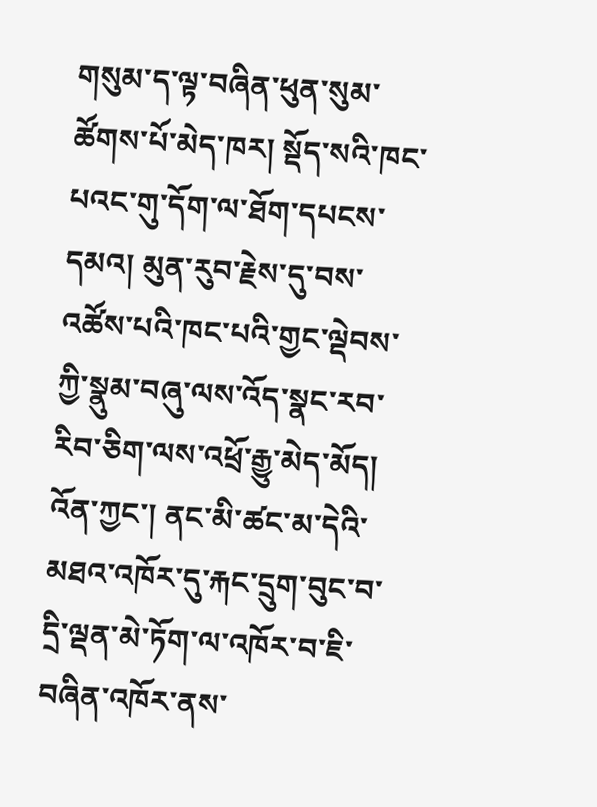གསུམ་ད་ལྟ་བཞིན་ཕུན་སུམ་ཚོགས་པོ་མེད་ཁར། སྡོད་སའི་ཁང་པའང་གུ་དོག་ལ་ཐོག་དཔངས་དམའ། མུན་རུབ་རྗེས་དུ་བས་འཚོས་པའི་ཁང་པའི་གྱང་ལྡེབས་ཀྱི་སྣུམ་བཞུ་ལས་འོད་སྣང་རབ་རིབ་ཅིག་ལས་འཕྲོ་རྒྱུ་མེད་མོད། འོན་ཀྱང་། ནང་མི་ཚང་མ་དེའི་མཐའ་འཁོར་དུ་རྐང་དྲུག་བུང་བ་དྲི་ལྡན་མེ་ཏོག་ལ་འཁོར་བ་ཇི་བཞིན་འཁོར་ནས་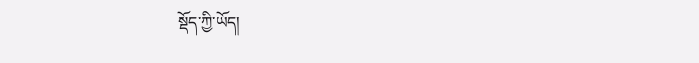སྡོད་ཀྱི་ཡོད།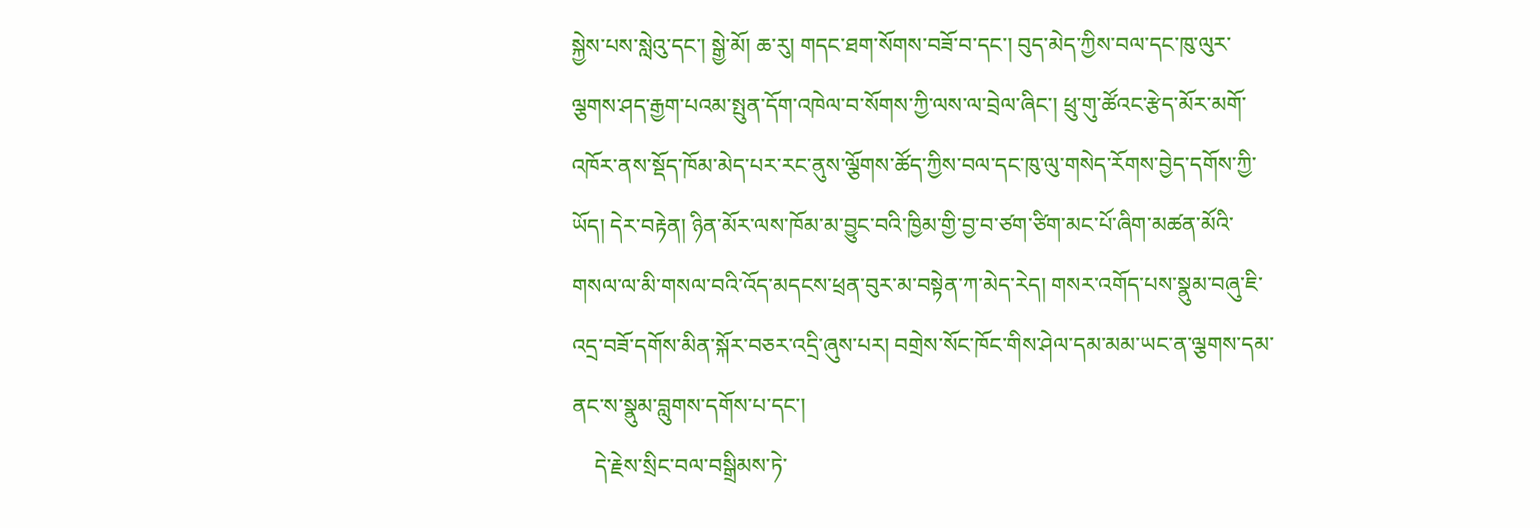སྐྱེས་པས་སླེའུ་དང་། སྒྱེ་མོ། ཆ་རུ། གདང་ཐག་སོགས་བཟོ་བ་དང་། བུད་མེད་ཀྱིས་བལ་དང་ཁུ་ལུར་ལྕགས་ཤད་རྒྱག་པའམ་སྤུན་དོག་འཁེལ་བ་སོགས་ཀྱི་ལས་ལ་བྲེལ་ཞིང་། ཕྲུ་གུ་ཚོའང་རྩེད་མོར་མགོ་འཁོར་ནས་སྡོད་ཁོམ་མེད་པར་རང་ནུས་ལྕོགས་ཚོད་ཀྱིས་བལ་དང་ཁུ་ལུ་གསེད་རོགས་བྱེད་དགོས་ཀྱི་ཡོད། དེར་བརྟེན། ཉིན་མོར་ལས་ཁོམ་མ་བྱུང་བའི་ཁྱིམ་གྱི་བྱ་བ་ཙག་ཙིག་མང་པོ་ཞིག་མཚན་མོའི་གསལ་ལ་མི་གསལ་བའི་འོད་མདངས་ཕྲན་བུར་མ་བསྟེན་ཀ་མེད་རེད། གསར་འགོད་པས་སྣུམ་བཞུ་ཇི་འདྲ་བཟོ་དགོས་མིན་སྐོར་བཅར་འདྲི་ཞུས་པར། བགྲེས་སོང་ཁོང་གིས་ཤེལ་དམ་མམ་ཡང་ན་ལྕགས་དམ་ནང་ས་སྣུམ་བླུགས་དགོས་པ་དང་།
    དེ་རྗེས་སྲིང་བལ་བསྒྲིམས་ཏེ་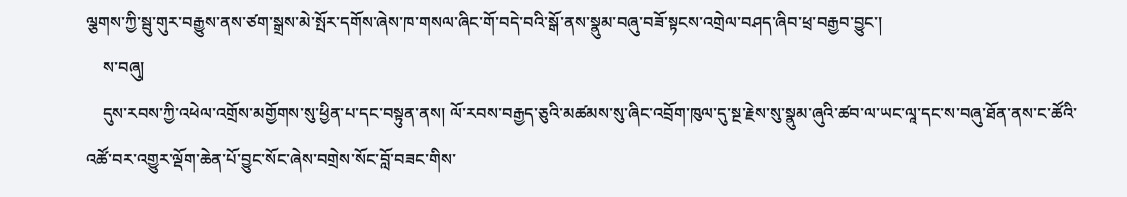ལྕགས་ཀྱི་སྦུ་གུར་བརྒྱུས་ནས་ཙག་སྒྲས་མེ་སྤོར་དགོས་ཞེས་ཁ་གསལ་ཞིང་གོ་བདེ་བའི་སྒོ་ནས་སྣུམ་བཞུ་བཟོ་སྟངས་འགྲེལ་བཤད་ཞིབ་ཕྲ་བརྒྱབ་བྱུང་།
    ས་བཞུ།
    དུས་རབས་ཀྱི་འཕེལ་འགྲོས་མགྱོགས་སུ་ཕྱིན་པ་དང་བསྟུན་ནས། ལོ་རབས་བརྒྱད་ཅུའི་མཚམས་སུ་ཞིང་འབྲོག་ཁུལ་དུ་སྔ་རྗེས་སུ་སྣུམ་ཞུའི་ཚབ་ལ་ཡང་ལཱ་དང་ས་བཞུ་ཐོན་ནས་ང་ཚོའི་འཚོ་བར་འགྱུར་ལྡོག་ཆེན་པོ་བྱུང་སོང་ཞེས་བགྲེས་སོང་བློ་བཟང་གིས་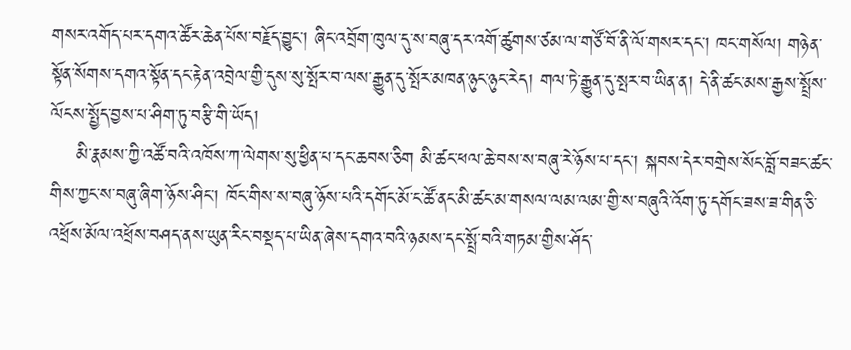གསར་འགོད་པར་དགའ་ཚོར་ཆེན་པོས་བརྗོད་བྱུང་། ཞིང་འབྲོག་ཁུལ་དུ་ས་བཞུ་དར་འགོ་ཚུགས་ཙམ་ལ་གཙོ་བོ་ནི་ལོ་གསར་དང་། ཁང་གསོལ། གཉེན་སྟོན་སོགས་དགའ་སྟོན་དང་རྟེན་འབྲེལ་གྱི་དུས་སུ་སྤོར་བ་ལས་རྒྱུན་དུ་སྤོར་མཁན་ཉུང་ཉུང་རེད། གལ་ཏེ་རྒྱུན་དུ་སྤར་བ་ཡིན་ན། དེ་ནི་ཚང་མས་རྒྱས་སྤྲོས་ལོངས་སྤྱོད་བྱས་པ་ཤིག་ཏུ་བརྩི་གི་ཡོད།
    མི་རྣམས་ཀྱི་འཚོ་བའི་འཁོས་ཀ་ལེགས་སུ་ཕྱིན་པ་དང་ཆབས་ཅིག མི་ཚང་ཕལ་ཆེ་བས་ས་བཞུ་རེ་ཉོས་པ་དང་། སྐབས་དེར་བགྲེས་སོང་བློ་བཟང་ཚང་གིས་ཀྱང་ས་བཞུ་ཞིག་ཉོས་ཤིང་། ཁོང་གིས་ས་བཞུ་ཉོས་པའི་དགོང་མོ་ང་ཚོ་ནང་མི་ཚང་མ་གསལ་ལམ་ལམ་གྱི་ས་བཞུའི་འོག་ཏུ་དགོང་ཟས་ཟ་གིན་ཅི་འཕྲོས་མོལ་འཕྲོས་བཤད་ནས་ཡུན་རིང་བསྡད་པ་ཡིན་ཞེས་དགའ་བའི་ཉམས་དང་སྤྲོ་བའི་གཏམ་གྱིས་ཤོད་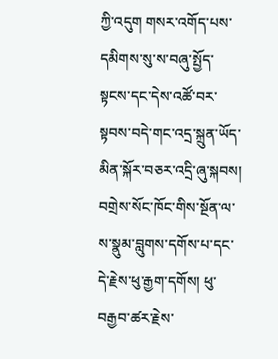ཀྱི་འདུག གསར་འགོད་པས་དམིགས་སུ་ས་བཞུ་སྤྱོད་སྟངས་དང་དེས་འཚོ་བར་སྟབས་བདེ་གང་འདྲ་སྐྲུན་ཡོད་མིན་སྐོར་བཅར་འདྲི་ཞུ་སྐབས། བགྲེས་སོང་ཁོང་གིས་སྔོན་ལ་ས་སྣུམ་བླུགས་དགོས་པ་དང་དེ་རྗེས་ཕུ་རྒྱག་དགོས། ཕུ་བརྒྱབ་ཚར་རྗེས་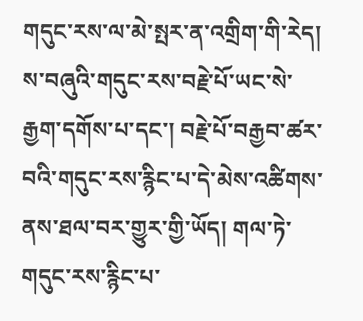གདུང་རས་ལ་མེ་སྤར་ན་འགྲིག་གི་རེད། ས་བཞུའི་གདུང་རས་བརྗེ་པོ་ཡང་སེ་རྒྱག་དགོས་པ་དང་། བརྗེ་པོ་བརྒྱབ་ཚར་བའི་གདུང་རས་རྙིང་པ་དེ་མེས་འཚིགས་ནས་ཐལ་བར་གྱུར་གྱི་ཡོད། གལ་ཏེ་གདུང་རས་རྙིང་པ་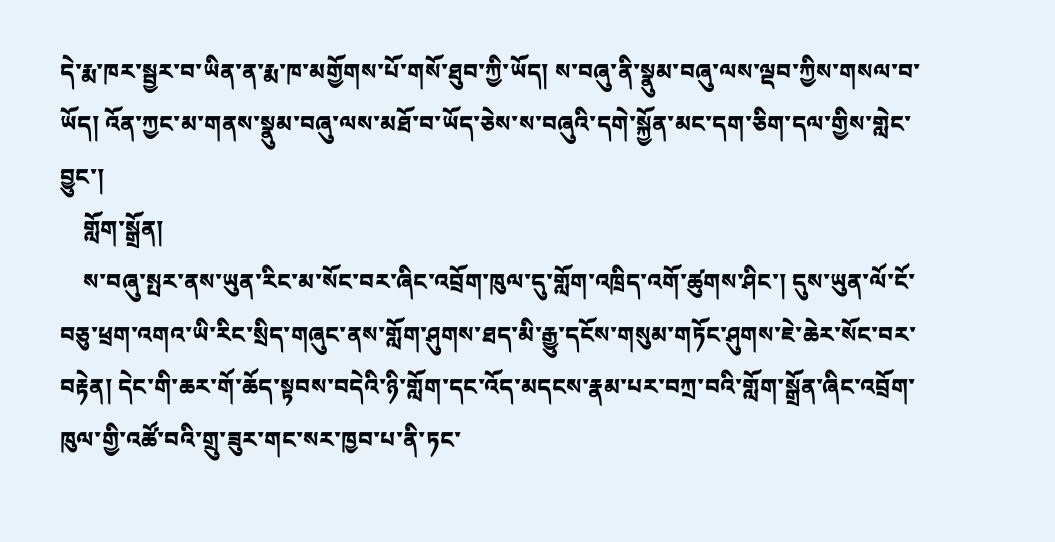དེ་རྨ་ཁར་སྦྱར་བ་ཡིན་ན་རྨ་ཁ་མགྱོགས་པོ་གསོ་ཐུབ་ཀྱི་ཡོད། ས་བཞུ་ནི་སྣུམ་བཞུ་ལས་ལྡབ་ཀྱིས་གསལ་བ་ཡོད། འོན་ཀྱང་མ་གནས་སྣུམ་བཞུ་ལས་མཐོ་བ་ཡོད་ཅེས་ས་བཞུའི་དགེ་སྐྱོན་མང་དག་ཅིག་དལ་གྱིས་གླེང་བྱུང་།
    གློག་སྒྲོན།
    ས་བཞུ་སྤར་ནས་ཡུན་རིང་མ་སོང་བར་ཞིང་འབྲོག་ཁུལ་དུ་གློག་འཁྲིད་འགོ་ཚུགས་ཤིང་། དུས་ཡུན་ལོ་ངོ་བཅུ་ཕྲག་འགའ་ཡི་རིང་སྲིད་གཞུང་ནས་གློག་ཤུགས་ཐད་མི་རྒྱུ་དངོས་གསུམ་གཏོང་ཤུགས་ཇེ་ཆེར་སོང་བར་བརྟེན། དེང་གི་ཆར་གོ་ཆོད་སྟབས་བདེའི་ཉི་གློག་དང་འོད་མདངས་རྣམ་པར་བཀྲ་བའི་གློག་སྒྲོན་ཞིང་འབྲོག་ཁུལ་གྱི་འཚོ་བའི་གྲུ་ཟུར་གང་སར་ཁྱབ་པ་ནི་ཏང་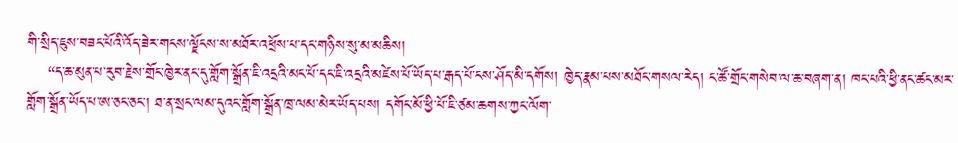གི་སྲིད་ཇུས་བཟང་པོའི་འོད་ཟེར་གངས་ལྗོངས་ས་མཐོར་འཕྲོས་པ་དང་གཉིས་སུ་མ་མཆིས།
    “ད་ཆ་མུན་པ་རུབ་རྗེས་གྲོང་ཁྱེར་ནང་དུ་གློག་སྒྲོན་ཇི་འདྲའི་མང་པོ་དང་ཇི་འདྲའི་མཛེས་པོ་ཡོད་པ་རྒད་པོ་ངས་ཤོད་མི་དགོས། ཁྱེད་རྣམ་པས་མཐོང་གསལ་རེད། ང་ཚོ་གྲོང་གསེབ་ལ་ཆ་བཞག་ན། ཁང་པའི་ཕྱི་ནང་ཚང་མར་གློག་སྒྲོན་ཡོད་པ་ཨ་ཅང་ཅང་། ཐ་ན་སྲང་ལམ་དུའང་གློག་སྒྲོན་ཁྲ་ལམ་མེར་ཡོད་པས། དགོང་མོ་ཕྱི་པོ་ཇི་ཙམ་ཆགས་ཀྱང་ལོག་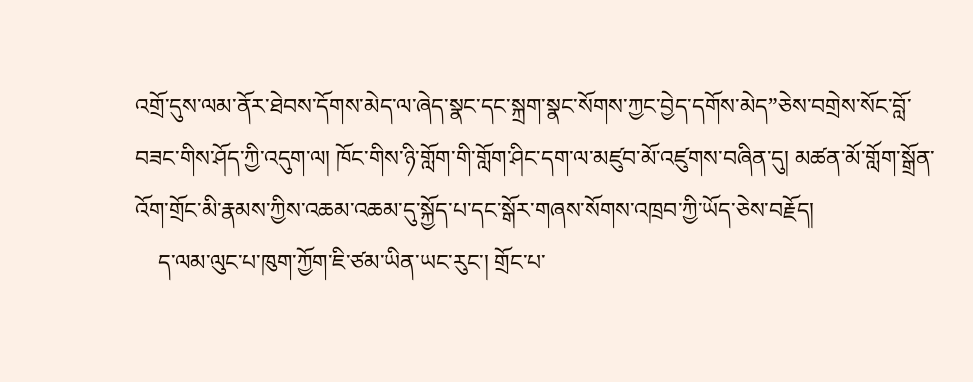འགྲོ་དུས་ལམ་ནོར་ཐེབས་དོགས་མེད་ལ་ཞེད་སྣང་དང་སྐྲག་སྣང་སོགས་ཀྱང་བྱེད་དགོས་མེད”ཅེས་བགྲེས་སོང་བློ་བཟང་གིས་ཤོད་ཀྱི་འདུག་ལ། ཁོང་གིས་ཉི་གློག་གི་གློག་ཤིང་དག་ལ་མཛུབ་མོ་འཛུགས་བཞིན་དུ། མཚན་མོ་གློག་སྒྲོན་འོག་གྲོང་མི་རྣམས་ཀྱིས་འཆམ་འཆམ་དུ་སྐྱོད་པ་དང་སྒོར་གཞས་སོགས་འཁྲབ་ཀྱི་ཡོད་ཅེས་བརྗོད།
    ད་ལམ་ལུང་པ་ཁུག་ཀྱོག་ཇི་ཙམ་ཡིན་ཡང་རུང་། གྲོང་པ་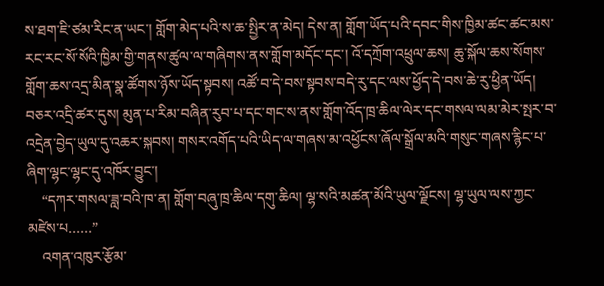ས་ཐག་ཇི་ཙམ་རིང་ན་ཡང་། གློག་མེད་པའི་ས་ཆ་སྤྱིར་ན་མེད། དེས་ན། གློག་ཡོད་པའི་དབང་གིས་ཁྱིམ་ཚང་ཚང་མས་རང་རང་སོ་སོའི་ཁྱིམ་གྱི་གནས་ཚུལ་ལ་གཞིགས་ནས་གློག་མདོང་དང་། འོ་དཀྲོག་འཕྲུལ་ཆས། ཆུ་སྐོལ་ཆས་སོགས་གློག་ཆས་འདྲ་མིན་སྣ་ཚོགས་ཉོས་ཡོད་སྟབས། འཚོ་བ་དེ་བས་སྟབས་བདེ་རུ་དང་ལས་ཕྱོད་དེ་བས་ཆེ་རུ་ཕྱིན་ཡོད། བཅར་འདྲི་ཚར་དུས། མུན་པ་རིམ་བཞིན་རུབ་པ་དང་གང་ས་ནས་གློག་འོད་ཁྲ་ཆིལ་ལེར་དང་གསལ་ལམ་མེར་སྤར་བ་འདྲེན་བྱེད་ཡུལ་དུ་འཆར་སྐབས། གསར་འགོད་པའི་ཡིད་ལ་གཞས་མ་འཕྱོངས་ཞོལ་སྒྲོལ་མའི་གསུང་གཞས་རྙིང་པ་ཞིག་ལྷང་ལྷང་དུ་འཁོར་བྱུང་།
    “དཀར་གསལ་ཟླ་བའི་ཁ་ན། གློག་བཞུ་ཁྲ་ཆིལ་དགུ་ཆིལ། ལྷ་སའི་མཚན་མོའི་ཡུལ་ལྗོངས། ལྷ་ཡུལ་ལས་ཀྱང་མཛེས་པ……”
    འགན་འཁུར་རྩོམ་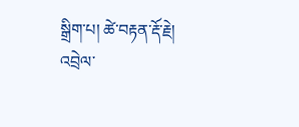སྒྲིག་པ། ཚེ་བརྟན་རྡོ་རྗེ།
འབྲེལ་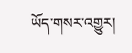ཡོད་གསར་འགྱུར།